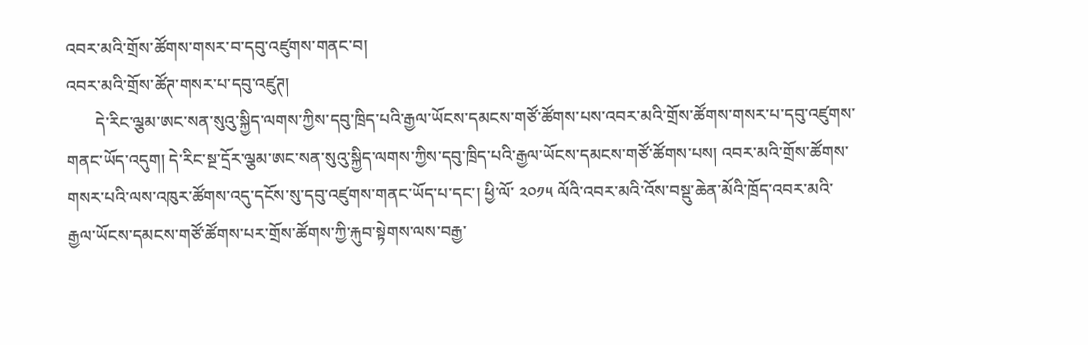འབར་མའི་གྲོས་ཚོགས་གསར་བ་དབུ་འཛུགས་གནང་བ།
འབར་མའི་གྲོས་ཚོཊ་གསར་པ་དབུ་འཛུཊ།
       དེ་རིང་ལྕམ་ཨང་སན་སུའུ་སྐྱིད་ལགས་ཀྱིས་དབུ་ཁྲིད་པའི་རྒྱལ་ཡོངས་དམངས་གཙོ་ཚོགས་པས་འབར་མའི་གྲོས་ཚོགས་གསར་པ་དབུ་འཛུགས་གནང་ཡོད་འདུག། དེ་རིང་སྔ་དྲོར་ལྕམ་ཨང་སན་སུའུ་སྐྱིད་ལགས་ཀྱིས་དབུ་ཁྲིད་པའི་རྒྱལ་ཡོངས་དམངས་གཙོ་ཚོགས་པས། འབར་མའི་གྲོས་ཚོགས་གསར་པའི་ལས་འཁུར་ཚོགས་འདུ་དངོས་སུ་དབུ་འཛུགས་གནང་ཡོད་པ་དང་། ཕྱི་ལོ་ ༢༠༡༥ ལོའི་འབར་མའི་འོས་བསྡུ་ཆེན་མོའི་ཁྲོད་འབར་མའི་རྒྱལ་ཡོངས་དམངས་གཙོ་ཚོགས་པར་གྲོས་ཚོགས་ཀྱི་རྐུབ་སྟེགས་ལས་བརྒྱ་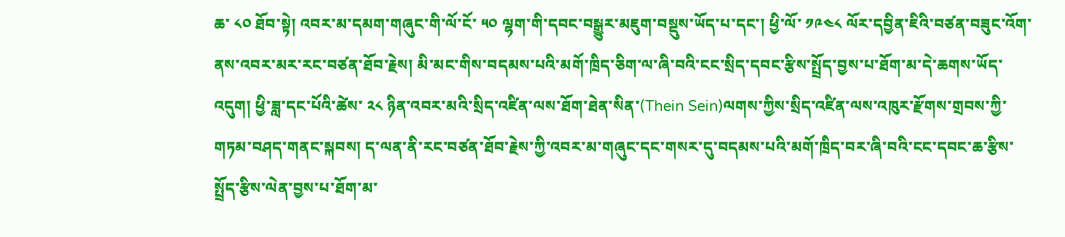ཆ་ ༨༠ ཐོབ་སྟེ། འབར་མ་དམག་གཞུང་གི་ལོ་ངོ་ ༥༠ ལྷག་གི་དབང་བསྒྱུར་མཇུག་བསྡུས་ཡོད་པ་དང་། ཕྱི་ལོ་ ༡༩༤༨ ལོར་དབྱིན་ཇིའི་བཙན་བཟུང་འོག་ནས་འབར་མར་རང་བཙན་ཐོབ་རྗེས། མི་མང་གིས་བདམས་པའི་མགོ་ཁྲིད་ཅིག་ལ་ཞི་བའི་ངང་སྲིད་དབང་རྩིས་སྤྲོད་བྱས་པ་ཐོག་མ་དེ་ཆགས་ཡོད་འདུག། ཕྱི་ཟླ་དང་པོའི་ཚེས་ ༢༨ ཉིན་འབར་མའི་སྲིད་འཛིན་ལས་ཐོག་ཐེན་སིན་(Thein Sein)ལགས་ཀྱིས་སྲིད་འཛིན་ལས་འཁུར་རྫོགས་གྲབས་ཀྱི་གཏམ་བཤད་གནང་སྐབས། ད་ལན་ནི་རང་བཙན་ཐོབ་རྗེས་ཀྱི་འབར་མ་གཞུང་དང་གསར་དུ་བདམས་པའི་མགོ་ཁྲིད་བར་ཞི་བའི་ངང་དབང་ཆ་རྩིས་སྤྲོད་རྩིས་ལེན་བྱས་པ་ཐོག་མ་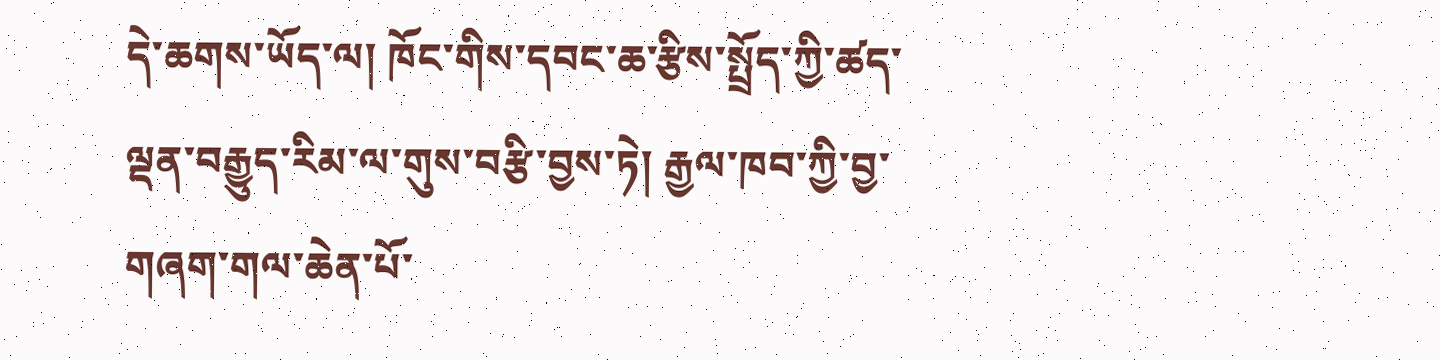དེ་ཆགས་ཡོད་ལ། ཁོང་གིས་དབང་ཆ་རྩིས་སྤྲོད་ཀྱི་ཚད་ལྡན་བརྒྱུད་རིམ་ལ་གུས་བརྩི་བྱས་ཏེ། རྒྱལ་ཁབ་ཀྱི་བྱ་གཞག་གལ་ཆེན་པོ་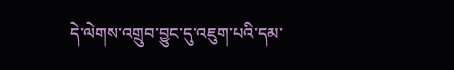དེ་ལེགས་འགྲུབ་བྱུང་དུ་འཇུག་པའི་དམ་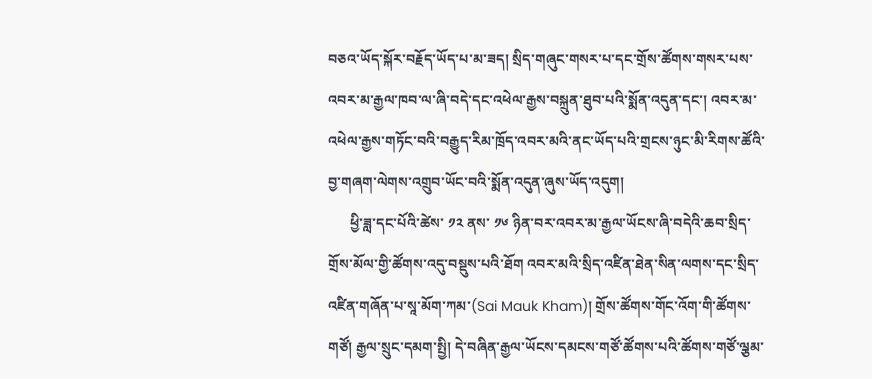བཅའ་ཡོད་སྐོར་བརྗོད་ཡོད་པ་མ་ཟད། སྲིད་གཞུང་གསར་པ་དང་གྲོས་ཚོགས་གསར་པས་འབར་མ་རྒྱལ་ཁབ་ལ་ཞི་བདེ་དང་འཕེལ་རྒྱས་བསྐྲུན་ཐུབ་པའི་སྨོན་འདུན་དང་། འབར་མ་འཕེལ་རྒྱས་གཏོང་བའི་བརྒྱུད་རིམ་ཁྲོད་འབར་མའི་ནང་ཡོད་པའི་གྲངས་ཉུང་མི་རིགས་ཚོའི་བྱ་གཞག་ལེགས་འགྲུབ་ཡོང་བའི་སྨོན་འདུན་ཞུས་ཡོད་འདུག།
      ཕྱི་ཟླ་དང་པོའི་ཚེས་ ༡༢ ནས་ ༡༦ ཉིན་བར་འབར་མ་རྒྱལ་ཡོངས་ཞི་བདེའི་ཆབ་སྲིད་གྲོས་མོལ་གྱི་ཚོགས་འདུ་བསྡུས་པའི་ཐོག འབར་མའི་སྲིད་འཛིན་ཐེན་སིན་ལགས་དང་སྲིད་འཛིན་གཞོན་པ་སཱ་མོག་ཀམ་(Sai Mauk Kham)། གྲོས་ཚོགས་གོང་འོག་གི་ཚོགས་གཙོ། རྒྱལ་སྲུང་དམག་སྤྱི། དེ་བཞིན་རྒྱལ་ཡོངས་དམངས་གཙོ་ཚོགས་པའི་ཚོགས་གཙོ་ལྕམ་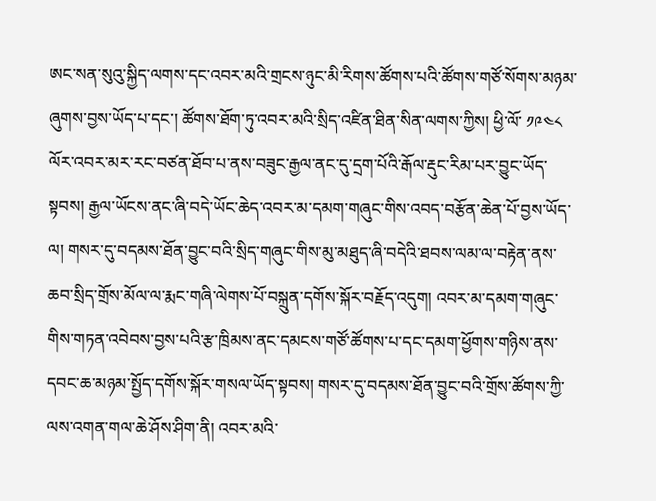ཨང་སན་སུའུ་སྐྱིད་ལགས་དང་འབར་མའི་གྲངས་ཉུང་མི་རིགས་ཚོགས་པའི་ཚོགས་གཙོ་སོགས་མཉམ་ཞུགས་བྱས་ཡོད་པ་དང་། ཚོགས་ཐོག་ཏུ་འབར་མའི་སྲིད་འཛིན་ཐིན་སིན་ལགས་ཀྱིས། ཕྱི་ལོ་ ༡༩༤༨ ལོར་འབར་མར་རང་བཙན་ཐོབ་པ་ནས་བཟུང་རྒྱལ་ནང་དུ་དྲག་པོའི་རྒོལ་རྡུང་རིམ་པར་བྱུང་ཡོད་སྟབས། རྒྱལ་ཡོངས་ནང་ཞི་བདེ་ཡོང་ཆེད་འབར་མ་དམག་གཞུང་གིས་འབད་བརྩོན་ཆེན་པོ་བྱས་ཡོད་ལ། གསར་དུ་བདམས་ཐོན་བྱུང་བའི་སྲིད་གཞུང་གིས་མུ་མཐུད་ཞི་བདེའི་ཐབས་ལམ་ལ་བརྟེན་ནས་ཆབ་སྲིད་གྲོས་མོལ་ལ་རྨང་གཞི་ལེགས་པོ་བསྐྲུན་དགོས་སྐོར་བརྗོད་འདུག། འབར་མ་དམག་གཞུང་གིས་གཏན་འབེབས་བྱས་པའི་རྩ་ཁྲིམས་ནང་དམངས་གཙོ་ཚོགས་པ་དང་དམག་ཕྱོགས་གཉིས་ནས་དབང་ཆ་མཉམ་སྤྱོད་དགོས་སྐོར་གསལ་ཡོད་སྟབས། གསར་དུ་བདམས་ཐོན་བྱུང་བའི་གྲོས་ཚོགས་ཀྱི་ལས་འགན་གལ་ཆེ་ཤོས་ཤིག་ནི། འབར་མའི་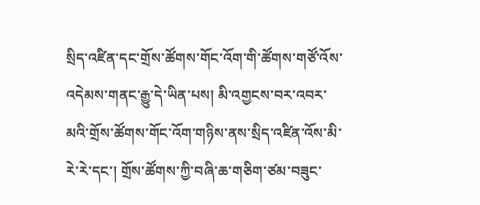སྲིད་འཛིན་དང་གྲོས་ཚོགས་གོང་འོག་གི་ཚོགས་གཙོ་འོས་འདེམས་གནང་རྒྱུ་དེ་ཡིན་པས། མི་འགྱངས་བར་འབར་མའི་གྲོས་ཚོགས་གོང་འོག་གཉིས་ནས་སྲིད་འཛིན་འོས་མི་རེ་རེ་དང་། གྲོས་ཚོགས་ཀྱི་བཞི་ཆ་གཅིག་ཙམ་བཟུང་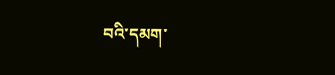བའི་དམག་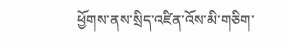ཕྱོགས་ནས་སྲིད་འཛིན་འོས་མི་གཅིག་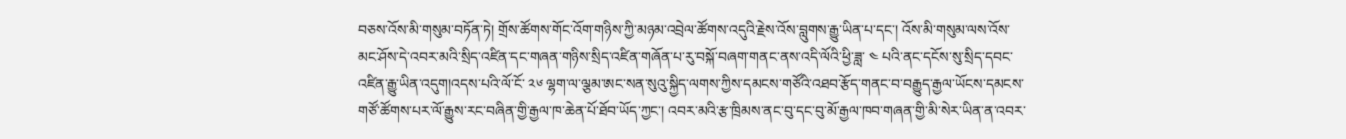བཅས་འོས་མི་གསུམ་བཏོན་ཏེ། གྲོས་ཚོགས་གོང་འོག་གཉིས་ཀྱི་མཉམ་འབྲེལ་ཚོགས་འདུའི་རྗེས་འོས་བླུགས་རྒྱུ་ཡིན་པ་དང་། འོས་མི་གསུམ་ལས་འོས་མང་ཤོས་དེ་འབར་མའི་སྲིད་འཛིན་དང་གཞན་གཉིས་སྲིད་འཛིན་གཞོན་པ་རུ་བསྐོ་བཞག་གནང་ནས་འདི་ལོའི་ཕྱི་ཟླ་ ༤ པའི་ནང་དངོས་སུ་སྲིད་དབང་འཛིན་རྒྱུ་ཡིན་འདུག།འདས་པའི་ལོ་ངོ་ ༢༦ ལྷག་ལ་ལྕམ་ཨང་སན་སུའུ་སྐྱིད་ལགས་ཀྱིས་དམངས་གཙོའི་འཐབ་རྩོད་གནང་བ་བརྒྱུད་རྒྱལ་ཡོངས་དམངས་གཙོ་ཚོགས་པར་ལོ་རྒྱུས་རང་བཞིན་གྱི་རྒྱལ་ཁ་ཆེན་པོ་ཐོབ་ཡོད་ཀྱང་། འབར་མའི་རྩ་ཁྲིམས་ནང་བུ་དང་བུ་མོ་རྒྱལ་ཁབ་གཞན་གྱི་མི་སེར་ཡིན་ན་འབར་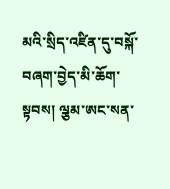མའི་སྲིད་འཛིན་དུ་བསྐོ་བཞག་བྱེད་མི་ཆོག་སྟབས། ལྕམ་ཨང་སན་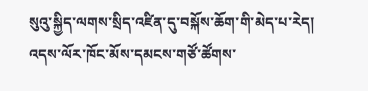སུའུ་སྐྱིད་ལགས་སྲིད་འཛིན་དུ་བསྐོས་ཆོག་གི་མེད་པ་རེད། འདས་ལོར་ཁོང་མོས་དམངས་གཙོ་ཚོགས་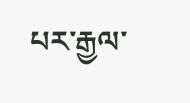པར་རྒྱལ་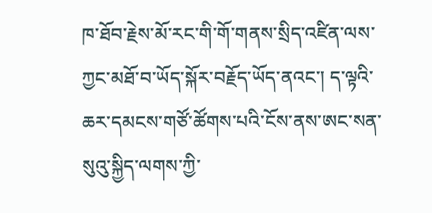ཁ་ཐོབ་རྗེས་མོ་རང་གི་གོ་གནས་སྲིད་འཛིན་ལས་ཀྱང་མཐོ་བ་ཡོད་སྐོར་བརྗོད་ཡོད་ནའང་། ད་ལྟའི་ཆར་དམངས་གཙོ་ཚོགས་པའི་ངོས་ནས་ཨང་སན་སུའུ་སྐྱིད་ལགས་ཀྱི་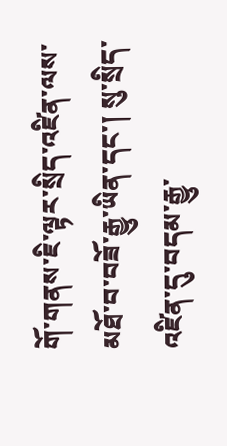གོ་གནས་ཇི་ལྟར་སྲིད་འཛིན་ལས་མཐོ་བ་བཟོ་རྒྱུ་ཡིན་དང་། སུ་སྲིད་འཛིན་དུ་བདམ་རྒྱུ་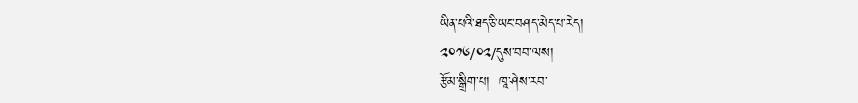ཡིན་པའི་ཐད་ཅི་ཡང་བཤད་མེད་པ་རེད།
༢༠༡༦/༠༢/དུས་བབ་ལས།
རྩོམ་སྒྲིག་པ།  ཁཱ་ཤེས་རབ་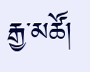རྒྱ་མཚོ།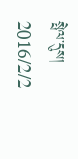སྤེལ་དུས། 2016/2/2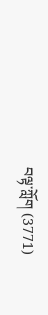བལྟ་ཀློག (3771)